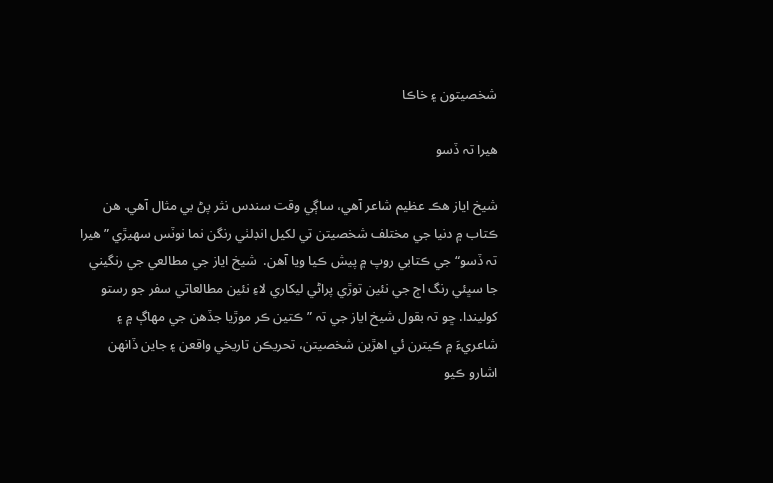شخصيتون ۽ خاڪا

ھيرا تہ ڏسو

شيخ اياز ھڪ عظيم شاعر آھي، ساڳي وقت سندس نثر پڻ بي مثال آھي. ھن ڪتاب ۾ دنيا جي مختلف شخصيتن تي لکيل انڊلٺي رنگن نما نوٽس سھيڙي ”هيرا تہ ڏسو“ جي ڪتابي روپ ۾ پيش ڪيا ويا آھن.  شيخ اياز جي مطالعي جي رنگيني جا سڀئي رنگ اڄ جي نئين توڙي پراڻي ليکاري لاءِ نئين مطالعاتي سفر جو رستو کوليندا. ڇو تہ بقول شيخ اياز جي تہ ”ڪتين ڪر موڙيا جڏهن جي مھاڳ ۾ ۽ شاعريءَ ۾ ڪيترن ئي اهڙين شخصيتن، تحريڪن تاريخي واقعن ۽ جاين ڏانهن اشارو ڪيو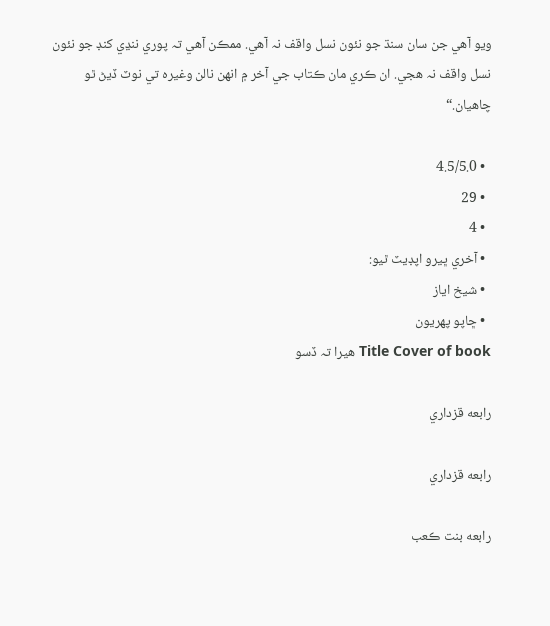ويو آهي جن سان سنڌ جو نئون نسل واقف نہ آهي. ممڪن آهي تہ پوري ننڍي کنڊ جو نئون نسل واقف نہ هجي. ان ڪري مان ڪتاب جي آخر ۾ انھن نالن وغيره تي نوٽ ڏيڻ ٿو چاهيان.“

  • 4.5/5.0
  • 29
  • 4
  • آخري ڀيرو اپڊيٽ ٿيو:
  • شيخ اياز
  • ڇاپو پھريون
Title Cover of book ھيرا تہ ڏسو

رابعه قزداري

رابعه قزداري

رابعه بنت ڪعب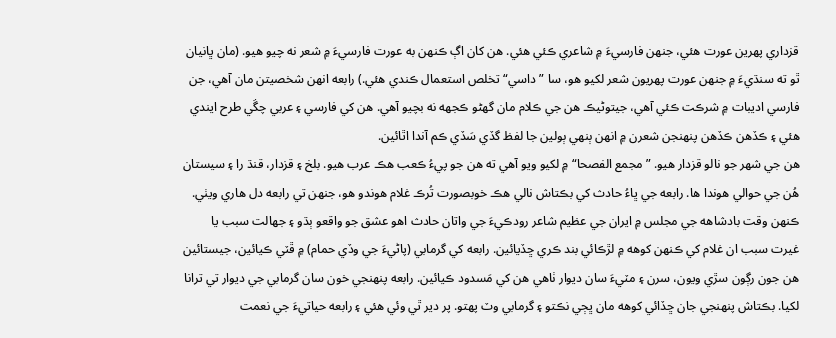قزداري پهرين عورت هئي، جنهن فارسيءَ ۾ شاعري ڪئي هئي. هن کان اڳ ڪنهن به عورت فارسيءَ ۾ شعر نه چيو هيو. (مان ڀانيان ٿو ته سنڌيءَ ۾ جنهن عورت پهريون شعر لکيو هو، سا ”داسي“ تخلص استعمال ڪندي هئي.) رابعه انهن شخصيتن مان آهي، جن فارسي اديبات ۾ شرڪت ڪئي آهي، جيتوڻيڪ هن جي ڪلام مان گھڻو ڪجھه نه بچيو آهي. هن کي فارسي ۽ عربي چڱي طرح ايندي هئي ۽ ڪڏهن ڪڏهن پنهنجن شعرن ۾ انهن ٻنهي ٻولين جا لفظ گڏي سَڏي ڪم آندا اٿائين.
هن جي شهر جو نالو قزدار هيو. ”مجمع الفصحا“ ۾ لکيو ويو آهي ته هن جو پيءُ ڪعب هڪ عرب هيو. بلخ ۽ قزدار، قنڌ را ۽ سيستان هُن جي حوالي هوندا ها. رابعه جي ڀاءُ حادث کي بڪتاش نالي هڪ خوبصورت تُرڪ غلام هوندو هو، جنهن تي رابعه دل هاري ويٺي. ڪنهن وقت بادشاهه جي مجلس ۾ ايران جي عظيم شاعر رودڪيءَ جي واتان حادث اهو عشق جو واقعو ٻڌو ۽ جهالت سبب يا غيرت سبب ان غلام کي ڪنهن کوهه ۾ لڙڪائي بند ڪري ڇڏيائين. رابعه کي گرمابي (پاڻيءَ جي وڏي حمام) ۾ ڦٽي ڪيائين، جيستائين هن جون رڳون سڙي ويون، سرن ۽ مٽيءَ سان ديوار ٺاهي هن کي مَسدود ڪيائين. رابعه پنهنجي خون سان گرمابي جي ديوار تي ترانا لکيا. بڪتاش پنهنجي جان ڇڏائي کوهه مان ڀڄي نڪتو ۽ گرمابي وٽ پهتو. پر دير ٿي وئي هئي ۽ رابعه حياتيءَ جي نعمت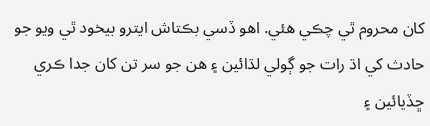کان محروم ٿي چڪي هئي. اهو ڏسي بڪتاش ايترو بيخود ٿي ويو جو حادث کي اڌ رات جو ڳولي لڌائين ۽ هن جو سر تن کان جدا ڪري ڇڏيائين ۽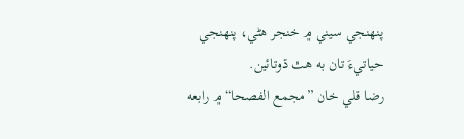پنهنجي سيني ۾ خنجر هڻي، پنهنجي حياتيءَ تان به هٿ ڌوتائين.
رضا قلي خان ”مجمع الفصحا“ ۾ رابعه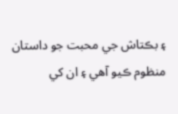۽ بڪتاش جي محبت جو داستان منظوم ڪيو آهي ۽ ان کي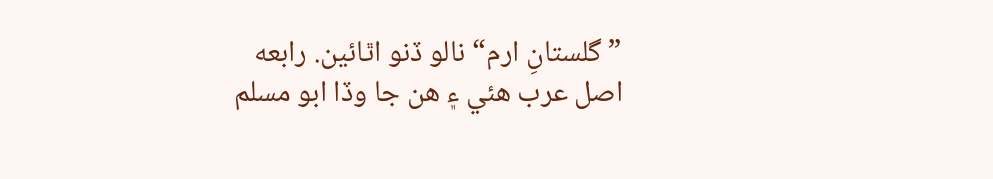”گلستانِ ارم“ نالو ڏنو اٿائين. رابعه اصل عرب هئي ۽ هن جا وڏا ابو مسلم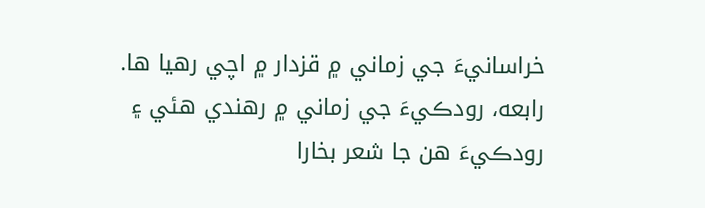خراسانيءَ جي زماني ۾ قزدار ۾ اچي رهيا ها. رابعه، رودڪيءَ جي زماني ۾ رهندي هئي ۽ رودڪيءَ هن جا شعر بخارا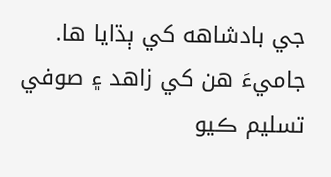جي بادشاهه کي ٻڌايا ها. جاميءَ هن کي زاهد ۽ صوفي تسليم ڪيو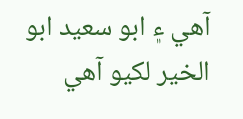آهي ۽ ابو سعيد ابو الخير لکيو آهي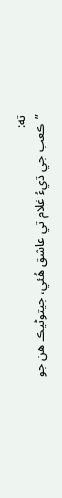ته:
”ڪعب جي ڌيءُ غلام تي عاشق هُئي، جيتوڻيڪ هن جو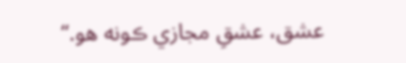عشق، عشقِ مجازي ڪونه هو.“